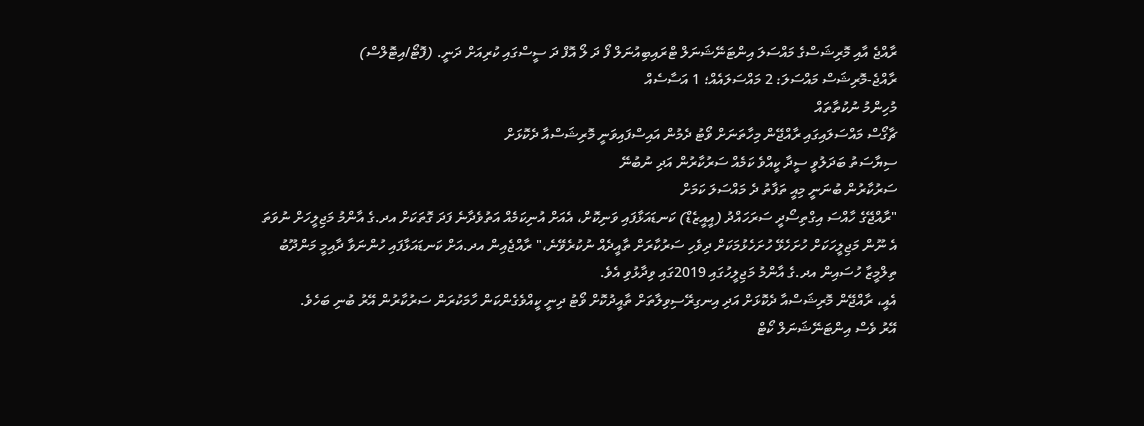ރާއްޖެ އާއި މޮރިޝަސްގެ މައްސަލަ އިންޓަނޭޝަނަލް ޓްރައިބިއުނަލް ފޯ ދަ ލޯ އޮފް ދަ ސީސްގައި ކުރިއަށް ދަނީ. (ފޮޓޯ/އިޓޮލްސް)
ރާއްޖެ-މޮރިޝަސް މައްސަލަ: 2 މައްސަލައެއް؛ 1 އަސާސެއް
މުހިންމު ނުކުތާތައް
ޗާގޯސް މައްސަލައިގައި ރާއްޖޭން މިހާތަނަށް ވޯޓު ދެމުން އައިސްފައިވަނީ މޮރިޝަސްއާ ދެކޮޅަށް
ސިޔާސަތު ބަދަލުވީ ސީދާ ކީއްވެ ކަމެއް ސަރުކާރުން އަދި ނުބުނޭ
ސަރުކާރުން ބުނަނީ މިއީ ތަފާތު ދެ މައްސަލަ ކަމަށް
"ރާއްޖޭގެ ހާއްސަ އިގްތިސޯދީ ސަރަހައްދު (އީއީޒެޑް) ކަނޑައަޅާފައި ވަނިކޮށް، އެއަށް އުނިކަމެއް އަތުވެދާނެ ފަދަ ގޮތަކަށް އދ.ގެ އާންމު މަޖިލީހަށް ނުވަތަ އެ ނޫން މަޖިލީހަކަށް ހުށަހެޅޭ ހުށަހެޅުމަކަށް ދިވެހި ސަރުކާރަށް ތާއީދެއް ނުކުރެވޭނެ،" ރާއްޖެއިން އދ.އަށް ކަނޑައަޅާފައި ހުންނަވާ ދާއިމީ މަންދޫބު ތިލްމީޒާ ހުސައިން އދ.ގެ އާންމު މަޖިލީހުގައި 2019ގައި ވިދާޅުވި އެވެ.
އެއީ، ރާއްޖޭން މޮރިޝަސްއާ ދެކޮޅަށް އަދި އިނގިރޭސިވިލާތަށް ތާއީދުކޮށް ވޯޓު ދިނީ ކީއްވެގެންކަން ހާމަކުރަން ސަރުކާރުން އޭރު ބުނި ބަހެވެ.
އޭރު ވެސް އިންޓަނޭޝަނަލް ކޯޓް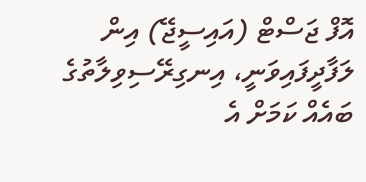އޮފް ޖަސްޓް (އައިސީޖޭ) އިން ލަފާދީފައިވަނީ، އިނގިރޭސިވިލާތުގެ ބައެއް ކަމަށް އެ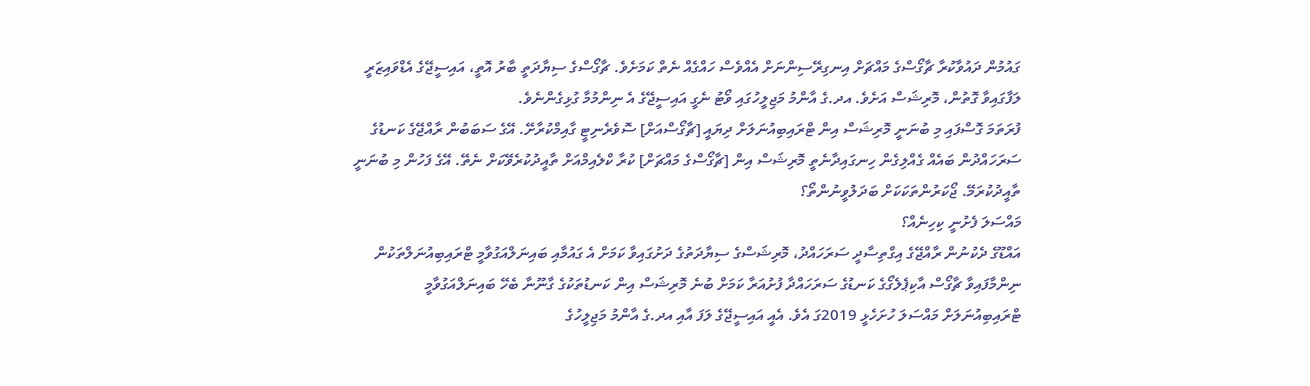ގައުމުން ދައުވާކުރާ ޗާގޯސްގެ މައްޗަށް އިނގިރޭސިންނަށް އެއްވެސް ހައްގެއް ނެތް ކަމަށެވެ. ޗާގޯސްގެ ސިޔާދަތީ ބާރު އޮތީ، އައިސީޖޭގެ އެޑްވައިޒަރީ ލަފާގައިވާ ގޮތުން، މޮރިޝަސް އަށެވެ. އދ.ގެ އާންމު މަޖިލީހުގައި ވޯޓު ނެގީ އައިސީޖޭގެ އެ ނިންމުމާ ގުޅިގެންނެވެ.
ފުރަތަމަ ގޮސްފައި މި ބުނަނީ މޮރިޝަސް އިން ޓްރައިބިއުނަލަށް ދިޔައީ [ޗާގޯސްއަށް] ސޮވެރެނިޓީ ގާއިމްކުރާށޭ. އޭގެ ސަބަބުން ރާއްޖޭގެ ކަނޑުގެ ސަރަހައްދުން ބައެއް ގެއްލިގެން ހިނގައިދާނެތީ މޮރިޝަސް އިން [ޗާގޯސްގެ މައްޗަށް] ކުރާ ކްލެއިމްއަށް ތާއީދުކުރެވޭކަށް ނެތޭ. އޭގެ ފަހުން މި ބުނަނީ ތާއީދުކުރަމޭ. ޖޯކަރުންތަކަކަށް ބަދަލުވީނުންތޯ؟
މައްސަލަ ފެށުނީ ކިހިނެއް؟
އައްޑޫގެ ދެކުނުން ރާއްޖޭގެ އިގްތިސާދީ ސަރަހައްދު، މޮރިޝަސްގެ ސިޔާދަތުގެ ދަށުގައިވާ ކަމަށް އެ ގައުމާއި ބައިނަލްއަގުވާމީ ޓްރައިބިއުނަލްތަކުން ނިންމާފައިވާ ޗާގޯސް އާކިޕެލެގޯގެ ކަނޑުގެ ސަރަހައްދާ ފުށުއަރާ ކަމަށް ބުނެ މޮރިޝަސް އިން ކަނޑުތަކުގެ ގާނޫނާ ބެހޭ ބައިނަލްއަގުވާމީ ޓްރައިބިއުނަލަށް މައްސަލަ ހުށަހެޅީ 2019ގަ އެވެ. އެއީ އައިސީޖޭގެ ލަފަ އާއި އދ.ގެ އާންމު މަޖިލީހުގެ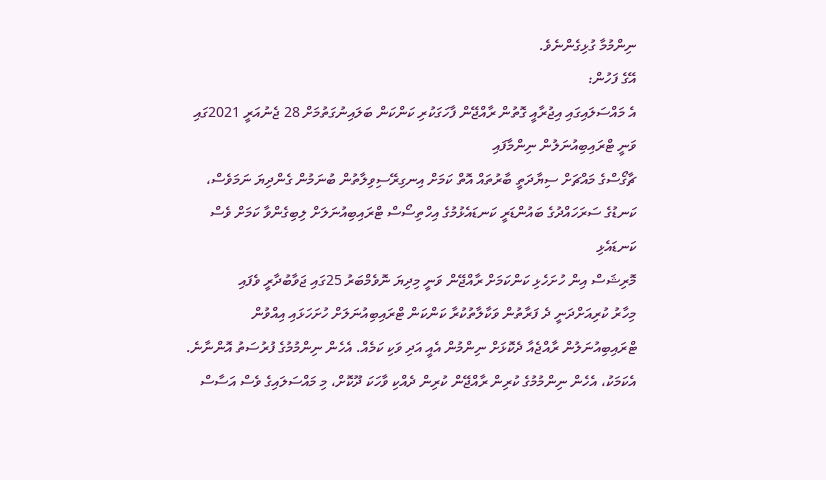ނިންމުމާ ގުޅިގެންނެވެ.
އޭގެ ފަހުން:
އެ މައްސަލައިގައި އިޖުރާއީ ގޮތުން ރާއްޖޭން ފާހަގަކުރި ކަންކަން ބަލައިނުގަތުމަށް 28 ޖެނުއަރީ 2021ގައި ވަނީ ޓްރައިބިއުނަލުން ނިންމާފައި
ޗާގޯސްގެ މައްޗަށް ސިޔާދަތީ ބާރުތައް އޮތް ކަމަށް އިނގިރޭސިވިލާތުން ބުނަމުން ގެންދިޔަ ނަމަވެސް، ކަނޑުގެ ސަރަހައްދުގެ ބައުންޑަރީ ކަނޑައެޅުމުގެ އިހްތިސޯސް ޓްރައިބިއުނަލަށް ލިބިގެންވާ ކަމަށް ވެސް ކަނޑައެޅި
މޮރިޝަސް އިން ހުށަހެޅި ކަންކަމަށް ރާއްޖޭން ވަނީ މިދިޔަ ނޮވެމްބަރު 25ގައި ޖަވާބުދާރީ ވެފައި
މިހާރު ކުރިއަށްދަނީ ދެ ފަރާތުން ވަކާލާތުކުރާ ކަންކަން ޓްރައިބިއުނަލަށް ހުށަހަޅައި އިއްވުން
ޓްރައިބިއުނަލުން ރާއްޖެއާ ދެކޮޅަށް ނިންމުން އެއީ އަދި ވަކި ކަމެއް. އެހެން ނިންމުމުގެ ފުރުސަތު އޮންނާނެ. އެކަމަކު، އެހެން ނިންމުމުގެ ކުރިން ރާއްޖޭން ކުރިން ދެއްކި ވާހަކަ ދޫކޮށް، މި މައްސަލައިގެ ވެސް އަސާސް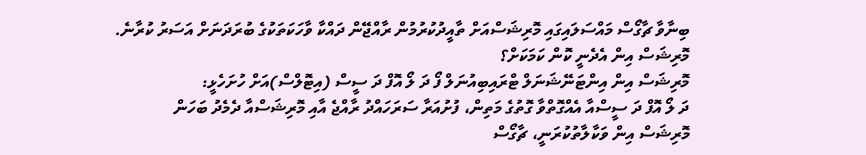ބިނާވާ ޗާގޯސް މައްސަލައިގައި މޮރިޝަސްއަށް ތާއީދުކުރުމުން ރާއްޖޭން ދައްކާ ވާހަކަތަކުގެ ބުރަދަނަށް އަސަރު ކުރާނެ.
މޮރިޝަސް އިން އެދެނީ ކޮން ކަމަކަށް؟
މޮރިޝަސް އިން އިންޓަނޭޝަނަލް ޓްރައިބިއުނަލް ފޯ ދަ ލޯ އޮފް ދަ ސީސް (އިޓޮލްސް)އަށް ހުށަހެޅީ:
ދަ ލޯ އޮފް ދަ ސީސްއާ އެއްގޮތްވާ ގޮތުގެ މަތިން، ފުށުއަރާ ސަރަހައްދު ރާއްޖެ އާއި މޮރިޝަސްއާ ދެމެދު ބަހަން
މޮރިޝަސް އިން ވަކާލާތުކުރަނީ، ޗާގޯސް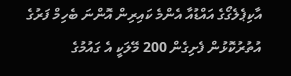އާކިޕެލެގޯގެ އައްޑުއާ އެންމެ ކައިރިން އޮންނަ ބެހިމް ފަރުގެ އުތުރުކޮޅުން ފެށިގެން 200 މޭލަކީ އެ ގައުމުގެ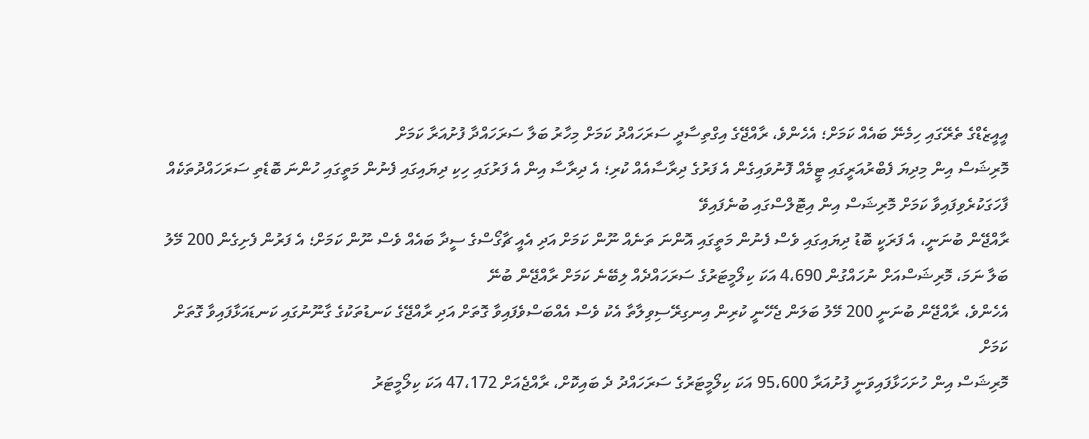އީއީޒެޑްގެ ތެރޭގައި ހިމެނޭ ބައެއް ކަމަށް؛ އެހެންވެ، ރާއްޖޭގެ އިގްތިސާދީ ސަރަހައްދު ކަމަށް މިހާރު ބަލާ ސަރަހައްދާ ފުށުއަރާ ކަމަށް
މޮރިޝަސް އިން މިދިޔަ ފެބްރުއަރީގައި ޓީމެއް ފޮނުވައިގެން އެ ފަރުގެ ދިރާސާއެއް ކުރި؛ އެ ދިރާސާ އިން އެ ފަރުގައި ހިކި ދިޔައިގައި ފެނުން މަތީގައި ހުންނަ ބޮޑެތި ސަރަހައްދުތަކެއް ފާހަގަކުރެވިފައިވާ ކަމަށް މޮރިޝަސް އިން އިޓޮލްސްގައި ބުނެފައިވޭ
ރާއްޖޭން ބުނަނީ، އެ ފަރަކީ ބޮޑު ދިޔައިގައި ވެސް ފެނުން މަތީގައި އޮންނަ ތަނެއް ނޫން ކަމަށް އަދި އެއީ ޗާގޯސްގެ ސީދާ ބައެއް ވެސް ނޫން ކަމަށް؛ އެ ފަރުން ފެށިގެން 200 މޭލު ބަލާ ނަމަ، މޮރިޝަސްއަށް ނުހައްގުން 4،690 އަކަ ކިލޯމީޓަރުގެ ސަރަހައްދެއް ލިބޭނެ ކަމަށް ރާއްޖޭން ބުނޭ
އެހެންވެ، ރާއްޖޭން ބުނަނީ 200 މޭލު ބަލަން ޖެހޭނީ ކުރިން އިނގިރޭސިވިލާތާ އެކު ވެސް އެއްބަސްވެފައިވާ ގޮތަށް އަދި ރާއްޖޭގެ ކަނޑުތަކުގެ ގާނޫނުގައި ކަނޑައަޅާފައިވާ ގޮތަށް ކަމަށް
މޮރިޝަސް އިން ހުށަހަޅާފައިވަނީ ފުށުއަރާ 95،600 އަކަ ކިލޯމީޓަރުގެ ސަރަހައްދު ދެ ބައިކޮށް، ރާއްޖެއަށް 47،172 އަކަ ކިލޯމީޓަރު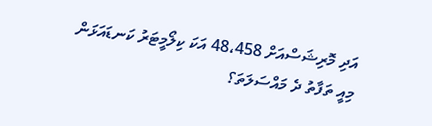އަދި މޮރިޝަސްއަށް 48،458 އަކަ ކިލޯމީޓަރު ކަނޑައަޅަން
މިއީ ތަފާތު ދެ މައްސަލަތަ؟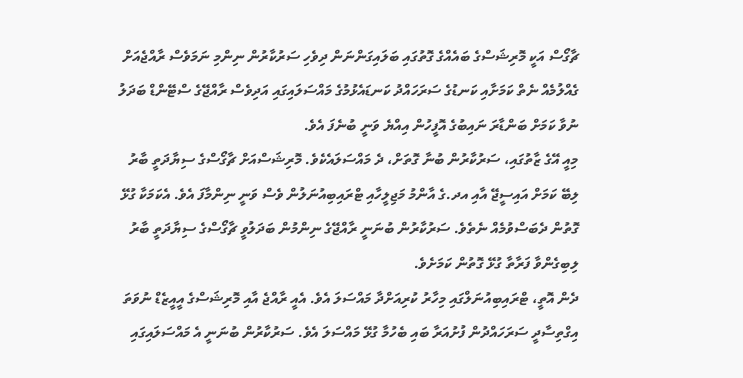ޗާގޯސް އަކީ މޮރިޝަސްގެ ބައެއްގެ ގޮތުގައި ބަލައިގަންނަން ދިވެހި ސަރުކާރުން ނިންމި ނަމަވެސް ރާއްޖެއަށް ގެއްލުމެއް ނެތް ކަމަށާއި ކަނޑުގެ ސަރަހައްދު ކަނޑައެޅުމުގެ މައްސަލައިގައި އަދިވެސް ރާއްޖޭގެ ސްޓޭންޑް ބަދަލު ނުވާ ކަމަށް ބަންޑާރަ ނައިބުގެ އޮފީހުން އިއްޔެ ވަނީ ބުނެފަ އެވެ.
މިއީ އޭގެ ޒާތުގައި، ސަރުކާރުން ބުނާ ގޮތަށް، ދެ މައްސަލައެކެވެ. މޮރިޝަސްއަށް ޗާގޯސްގެ ސިޔާދަތީ ބާރު ލިބޭ ކަމަށް އައިސީޖޭ އާއި އދ.ގެ އާންމު މަޖިލީހާއި ޓްރައިބިއުނަލުން ވެސް ވަނީ ނިންމާފަ އެވެ. އެކަމަކާ ގުޅޭ ގޮތުން ދެބަސްވުމެއް ނެތެވެ. ސަރުކާރުން ބުނަނީ ރާއްޖޭގެ ނިންމުން ބަދަލުވީ ޗާގޯސްގެ ސިޔާދަތީ ބާރު ލިބިގެންވާ ފަރާތާ ގުޅޭ ގޮތުން ކަމަށެވެ.
ދެން އޮތީ، ޓްރައިބިއުނަލްގައި މިހާރު ކުރިއަށްދާ މައްސަލަ އެވެ. އެއީ ރާއްޖެ އާއި މޮރިޝަސްގެ އީއީޒެޑް ނުވަތަ އިގްތިސާދީ ސަރަހައްދުން ފުށުއަރާ ބައި ބެހުމާ ގުޅޭ މައްސަލަ އެވެ. ސަރުކާރުން ބުނަނީ އެ މައްސަލައިގައި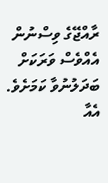ރާއްޖޭގެ ވިސްނުން އެއްވެސް ވަރަކަށް ބަދަލުނުވާ ކަމަށެވެ.
އެއާ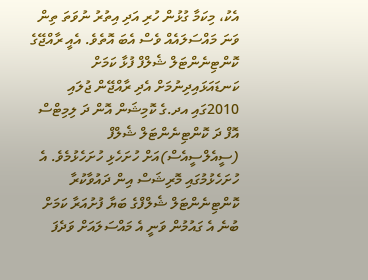އެކު، މިކަމާ ގުޅުން ހުރި އަދި އިތުރު ނުވަތަ ތިން ވަނަ މައްސަލައެއް ވެސް އެބަ އޮތެވެ. އެއީ ރާއްޖޭގެ ކޮންޓިނެންޓަލް ޝެލްފް ފުޅާ ކަމަށް ކަނޑައަޅައިދިނުމަށް އެދި ރާއްޖޭން ޖުލައި 2010ގައި އދ.ގެ ކޮމިޝަން އޮން ދަ ލިމިޓްސް އޮފް ދަ ކޮންޓިނެންޓަލް ޝެލްފް (ސީއެލްސީއެސް)އަށް ހުށަހެޅި ހުށަހެޅުމެވެ. އެ ހުށަހެޅުމުގައި މޮރިޝަސް އިން ދައުވާކުރާ ކޮންޓިނެންޓަލް ޝެލްފްގެ ބަޔާ ފުށުއަރާ ކަމަށް ބުނެ އެ ގައުމުން ވަނީ އެ މައްސަލައަށް ވަދެފަ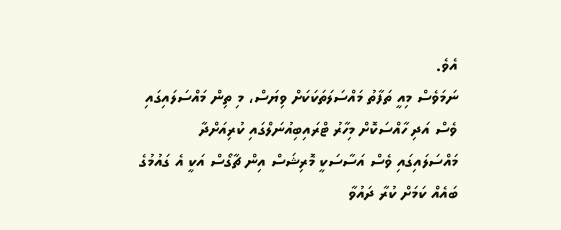އެވެ.
ނަމަވެސް މިއީ ތަފާތު މައްސަލަތަކަކަށް ވިޔަސް، މި ތިން މައްސަލައިގައި ވެސް އަދި ހާއްސަކޮށް މިހާރު ޓްރައިބިއުނަލްގައި ކުރިއަށްދާ މައްސަލައިގައި ވެސް އަސާސަކީ މޮރިޝަސް އިން ޗާގޯސް އަކީ އެ ގައުމުގެ ބައެއް ކަމަށް ކުރާ ދައުވާ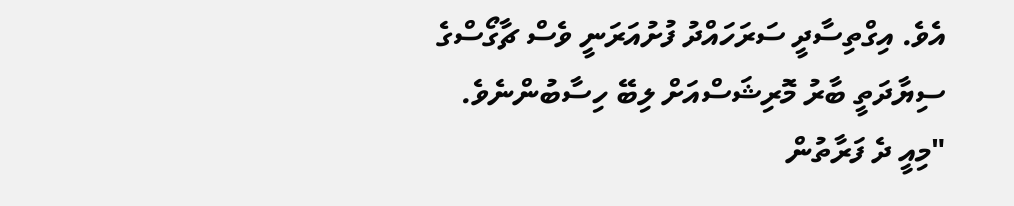އެވެ. އިގްތިސާދީ ސަރަހައްދު ފުށުއަރަނީ ވެސް ޗާގޯސްގެ ސިޔާދަތީ ބާރު މޮރިޝަސްއަށް ލިބޭ ހިސާބުންނެވެ.
"މިއީ ދެ ފަރާތުން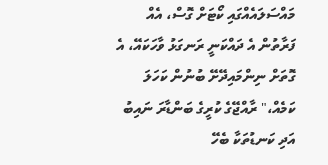މައްސަލައެއްގައި ކޯޓަށް ގޮސް، އެއް ފަރާތުން އެ ދައްކަނީ ރަނގަޅު ވާހަކައޭ، އެ ގޮތަށް ނިންމައިދޭށޭ ބުނުން ކަހަލަ ކަމެއް،" ރާއްޖޭގެ ކުރީގެ ބަންޑާރަ ނައިބު އަދި ކަނޑުތަކާ ބެހޭ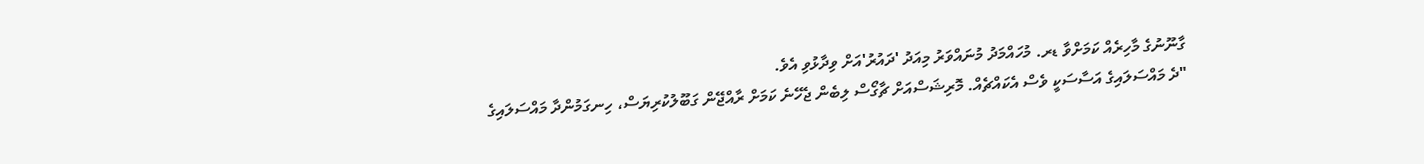ގާނޫނުގެ މާހިރެއް ކަމަށްވާ ޑރ. މުހައްމަދު މުނައްވަރު މިއަދު 'ދައުރު'އަށް ވިދާޅުވި އެވެ.
"ދެ މައްސަލައިގެ އަސާސަކީ ވެސް އެކައްޗެއް. މޮރިޝަސްއަށް ޗާގޯސް ލިބެން ޖެހޭނެ ކަމަށް ރާއްޖޭން ގަބޫލުކުރިޔަސް، ހިނގަމުންދާ މައްސަލައިގެ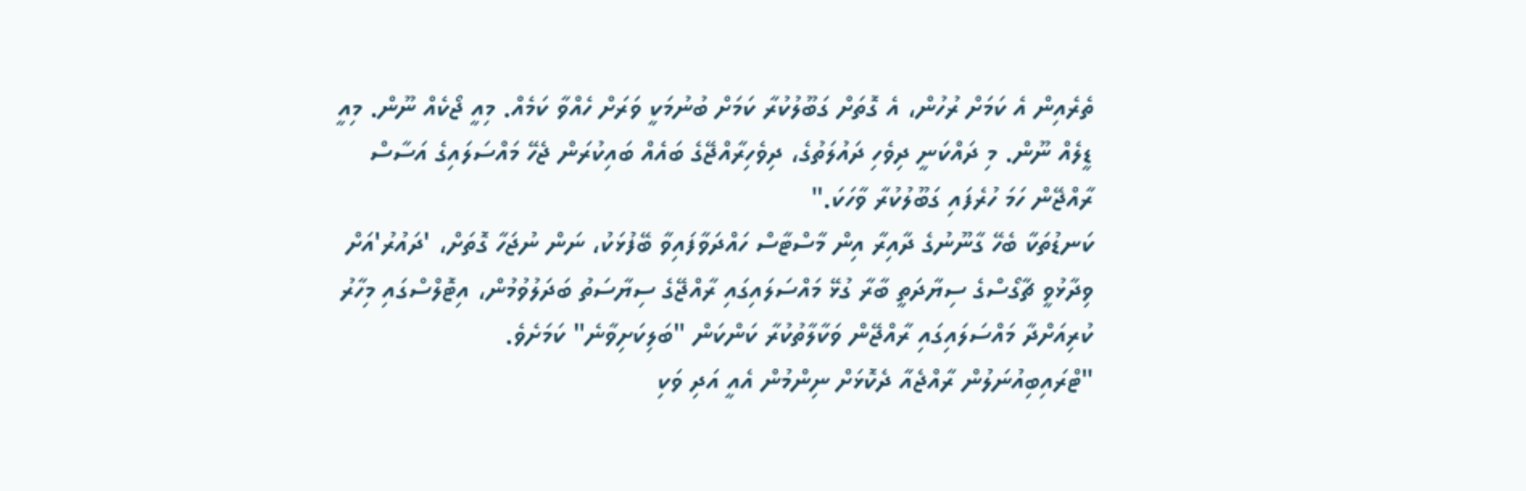ތެރެއިން އެ ކަމަށް ރުހުން، އެ ގޮތަށް ގަބޫލުކުރާ ކަމަށް ބުނުމަކީ ވަރަށް ހެއްވާ ކަމެއް. މިއީ ޖޯކެއް ނޫން. މިއީ ޑީލެއް ނޫން. މި ދައްކަނީ ދިވެހި ދައުލަތުގެ، ދިވެހިރާއްޖޭގެ ބައެއް ބައިކުރަން ޖެހޭ މައްސަލައިގެ އަސާސް ރާއްޖޭން ހަމަ ހުރެފައި ގަބޫލުކުރާ ވާހަކަ."
ކަނޑުތަކާ ބެހޭ ގާނޫނުގެ ދާއިރާ އިން މާސްޓާސް ހައްދަވާފައިވާ ބޭފުޅަކު، ނަން ނުޖަހާ ގޮތަށް، 'ދައުރު'އަށް ވިދާޅުވީ ޗާގޯސްގެ ސިޔާދަތީ ބާރާ ގުޅޭ މައްސަލައިގައި ރާއްޖޭގެ ސިޔާސަތު ބަދަލުވުމުން، އިޓޮލްސްގައި މިހާރު ކުރިއަށްދާ މައްސަލައިގައި ރާއްޖޭން ވަކާލާތުކުރާ ކަންކަން "ބަލިކަށިވާނެ" ކަމަށެވެ.
"ޓްރައިބިއުނަލުން ރާއްޖެއާ ދެކޮޅަށް ނިންމުން އެއީ އަދި ވަކި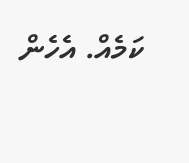ކަމެއް. އެހެން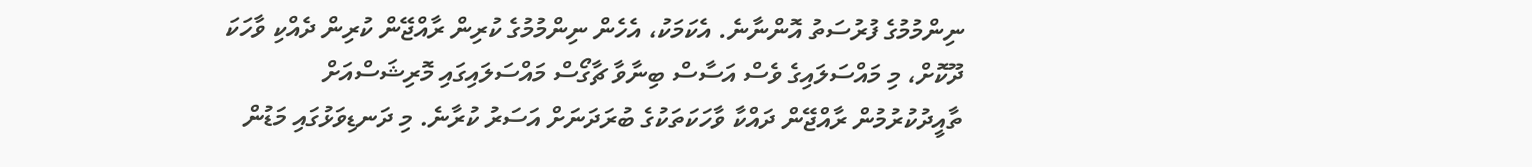ނިންމުމުގެ ފުރުސަތު އޮންނާނެ. އެކަމަކު، އެހެން ނިންމުމުގެ ކުރިން ރާއްޖޭން ކުރިން ދެއްކި ވާހަކަ ދޫކޮށް، މި މައްސަލައިގެ ވެސް އަސާސް ބިނާވާ ޗާގޯސް މައްސަލައިގައި މޮރިޝަސްއަށް ތާއީދުކުރުމުން ރާއްޖޭން ދައްކާ ވާހަކަތަކުގެ ބުރަދަނަށް އަސަރު ކުރާނެ. މި ދަނޑިވަޅުގައި މަޑުން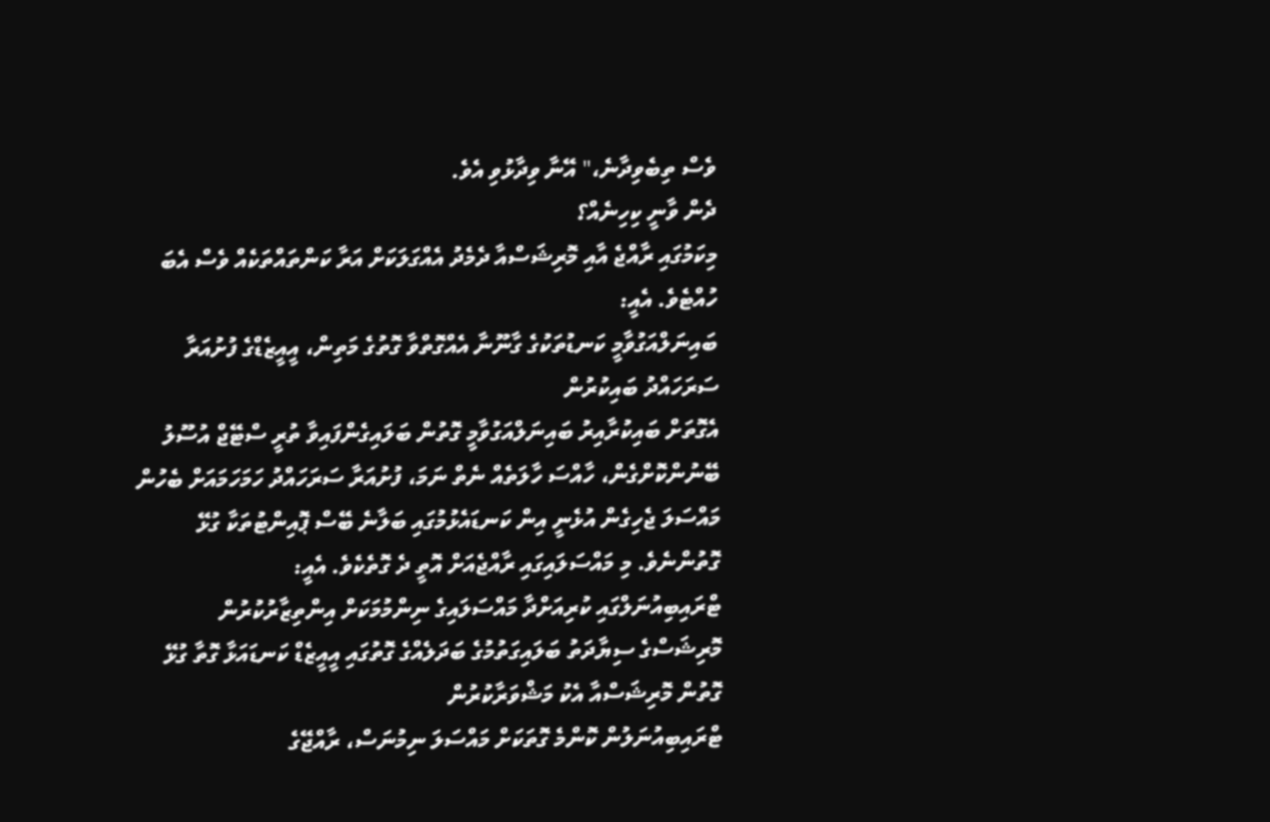ވެސް ތިބެވިދާނެ،" އޭނާ ވިދާޅުވި އެވެ.
ދެން ވާނީ ކިހިނެއް؟
މިކަމުގައި ރާއްޖެ އާއި މޮރިޝަސްއާ ދެމެދު އެއްގަލަކަށް އަރާ ކަންތައްތަކެއް ވެސް އެބަ ހުއްޓެވެ. އެއީ:
ބައިނަލްއަގުވާމީ ކަނޑުތަކުގެ ގާނޫނާ އެއްގޮތްވާ ގޮތުގެ މަތިން، އީއީޒެޑްގެ ފުށުއަރާ ސަރަހައްދު ބައިކުރުން
އެގޮތަށް ބައިކުރާއިރު ބައިނަލްއަގުވާމީ ގޮތުން ބަލައިގެންފައިވާ ތުރީ ސްޓޭޖް އުސޫލު ބޭނުންކޮށްގެން، ހާއްސަ ހާލަތެއް ނެތް ނަމަ، ފުށުއަރާ ސަރަހައްދު ހަމަހަމައަށް ބެހުން
މައްސަލަ ޖެހިގެން އުޅެނީ އިން ކަނޑައެޅުމުގައި ބަލާނެ ބޭސް ޕޮއިންޓުތަކާ ގުޅޭ ގޮތުންނެވެ. މި މައްސަލައިގައި ރާއްޖެއަށް އޮތީ ދެ ގޮތެކެވެ. އެއީ:
ޓްރައިބިއުނަލްގައި ކުރިއަށްދާ މައްސަލައިގެ ނިންމުމަކަށް އިންތިޒާރުކުރުން
މޮރިޝަސްގެ ސިޔާދަތު ބަލައިގަތުމުގެ ބަދަލެއްގެ ގޮތުގައި އީއީޒެޑް ކަނޑައަޅާ ގޮތާ ގުޅޭ ގޮތުން މޮރިޝަސްއާ އެކު މަޝްވަރާކުރުން
ޓްރައިބިއުނަލުން ކޮންމެ ގޮތަކަށް މައްސަލަ ނިމުނަސް، ރާއްޖޭގެ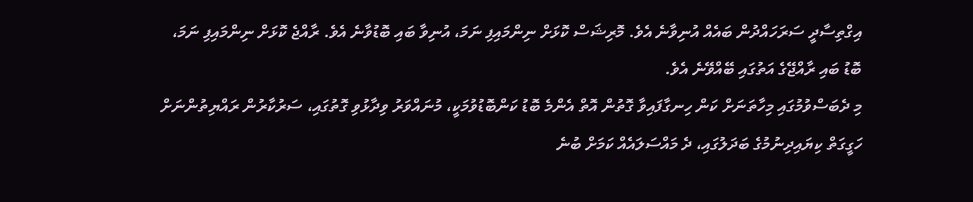އިގްތިސާދީ ސަރަހައްދުން ބައެއް އުނިވާނެ އެވެ. މޮރިޝަސް ކޮޅަށް ނިންމައިފި ނަމަ، އުނިވާ ބައި ބޮޑުވާނެ އެވެ. ރާއްޖެ ކޮޅަށް ނިންމައިފި ނަމަ، ބޮޑު ބައި ރާއްޖޭގެ އަތުގައި ބޭއްވޭނެ އެވެ.
މި ދެބަސްވުމުގައި މިހާތަނަށް ކަން ހިނގާފައިވާ ގޮތުން އޮތް އެންމެ ބޮޑު ކަންބޮޑުވުމަކީ، މުނައްވަރު ވިދާޅުވި ގޮތުގައި، ސަރުކާރުން ރައްޔިތުންނަށް ހަގީގަތް ކިޔައިދިނުމުގެ ބަދަލުގައި، ދެ މައްސަލައެއް ކަމަށް ބުނެ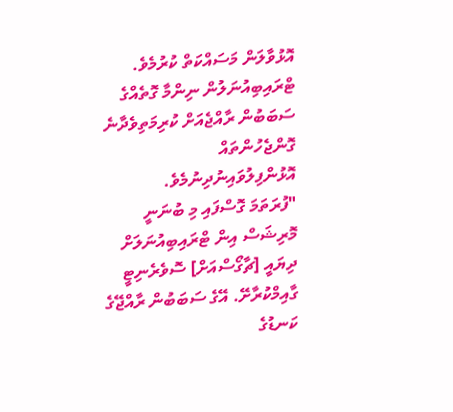އޮޅުވާލަން މަސައްކަތް ކުރުމެވެ. ޓްރައިބިއުނަލުން ނިންމާ ގޮތެއްގެ ސަބަބުން ރާއްޖެއަށް ކުރިމަތިވެދާނެ ގޮންޖެހުންތައް އޮޅުންފިލުވައިނުދިނުމެވެ.
"ފުރަތަމަ ގޮސްފައި މި ބުނަނީ މޮރިޝަސް އިން ޓްރައިބިއުނަލަށް ދިޔައީ [ޗާގޯސްއަށް] ސޮވެރެނިޓީ ގާއިމްކުރާށޭ. އޭގެ ސަބަބުން ރާއްޖޭގެ ކަނޑުގެ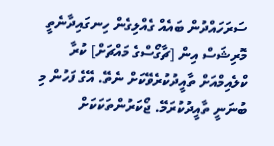ސަރަހައްދުން ބައެއް ގެއްލިގެން ހިނގައިދާނެތީ މޮރިޝަސް އިން [ޗާގޯސްގެ މައްޗަށް] ކުރާ ކްލެއިމްއަށް ތާއީދުކުރެވޭކަށް ނެތޭ. އޭގެ ފަހުން މި ބުނަނީ ތާއީދުކުރަމޭ. ޖޯކަރުންތަކަކަށް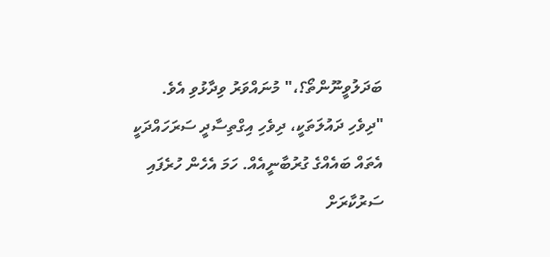ބަދަލުވީނޫންތޯ؟،" މުނައްވަރު ވިދާޅުވި އެވެ.
"ދިވެހި ދައުލަތަކީ، ދިވެހި އިގްތިސާދީ ސަރަހައްދަކީ އެތައް ބައެއްގެ ގުރުބާނީއެއް. ހަމަ އެހެން ހުރެފައި ސަރުކާރަށް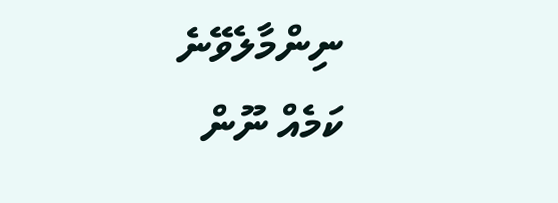ނިންމާލެވޭނެ ކަމެއް ނޫން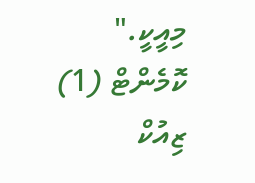މިއީކީ."
ކޮމެންޓް (1)
ޒިއުކް